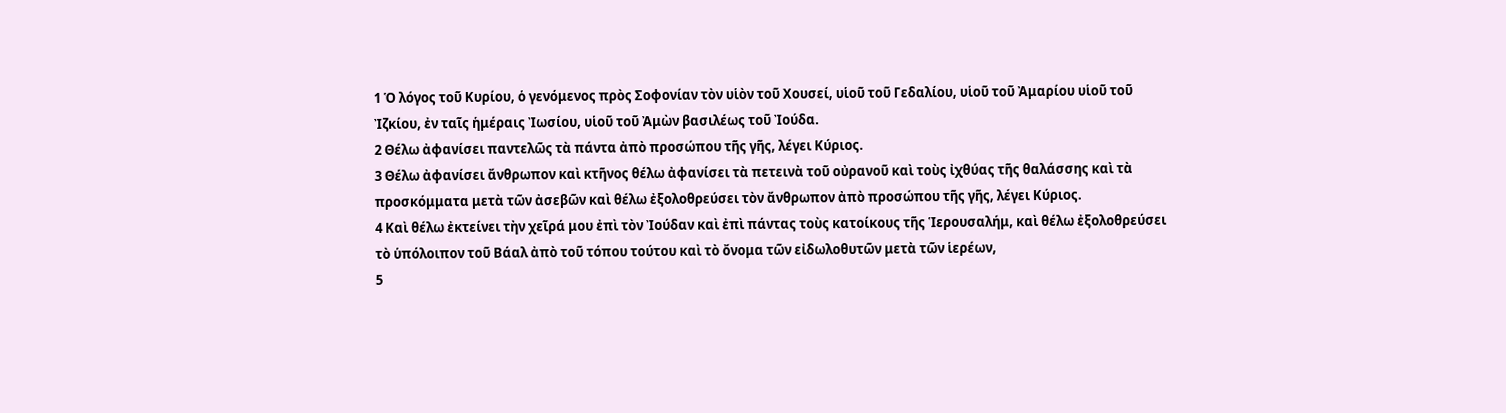1 Ὁ λόγος τοῦ Κυρίου, ὁ γενόμενος πρὸς Σοφονίαν τὸν υἱὸν τοῦ Χουσεί, υἱοῦ τοῦ Γεδαλίου, υἱοῦ τοῦ Ἀμαρίου υἱοῦ τοῦ Ἰζκίου, ἐν ταῖς ἡμέραις Ἰωσίου, υἱοῦ τοῦ Ἀμὼν βασιλέως τοῦ Ἰούδα.
2 Θέλω ἀφανίσει παντελῶς τὰ πάντα ἀπὸ προσώπου τῆς γῆς, λέγει Κύριος.
3 Θέλω ἀφανίσει ἄνθρωπον καὶ κτῆνος θέλω ἀφανίσει τὰ πετεινὰ τοῦ οὐρανοῦ καὶ τοὺς ἰχθύας τῆς θαλάσσης καὶ τὰ προσκόμματα μετὰ τῶν ἀσεβῶν καὶ θέλω ἐξολοθρεύσει τὸν ἄνθρωπον ἀπὸ προσώπου τῆς γῆς, λέγει Κύριος.
4 Καὶ θέλω ἐκτείνει τὴν χεῖρά μου ἐπὶ τὸν Ἰούδαν καὶ ἐπὶ πάντας τοὺς κατοίκους τῆς Ἱερουσαλήμ, καὶ θέλω ἐξολοθρεύσει τὸ ὑπόλοιπον τοῦ Βάαλ ἀπὸ τοῦ τόπου τούτου καὶ τὸ ὄνομα τῶν εἰδωλοθυτῶν μετὰ τῶν ἱερέων,
5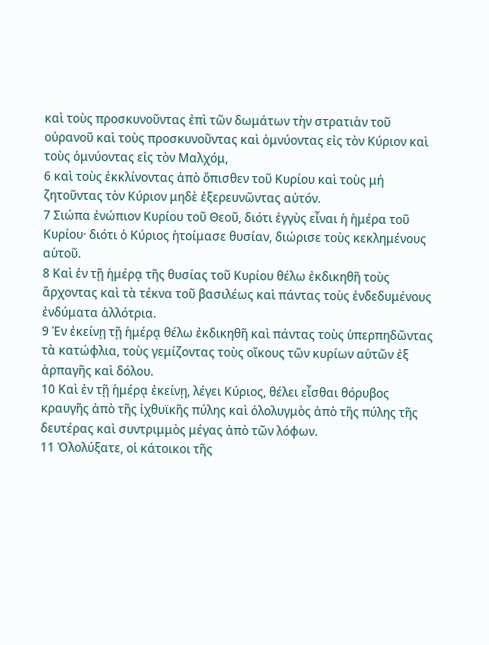καὶ τοὺς προσκυνοῦντας ἐπὶ τῶν δωμάτων τὴν στρατιὰν τοῦ οὐρανοῦ καὶ τοὺς προσκυνοῦντας καὶ ὁμνύοντας εἰς τὸν Κύριον καὶ τοὺς ὁμνύοντας εἰς τὸν Μαλχόμ,
6 καὶ τοὺς ἐκκλίνοντας ἀπὸ ὄπισθεν τοῦ Κυρίου καὶ τοὺς μή ζητοῦντας τὸν Κύριον μηδὲ ἐξερευνῶντας αὐτόν.
7 Σιώπα ἐνώπιον Κυρίου τοῦ Θεοῦ, διότι ἐγγὺς εἶναι ἡ ἡμέρα τοῦ Κυρίου· διότι ὁ Κύριος ἡτοίμασε θυσίαν, διώρισε τοὺς κεκλημένους αὑτοῦ.
8 Καὶ ἐν τῇ ἡμέρᾳ τῆς θυσίας τοῦ Κυρίου θέλω ἐκδικηθῆ τοὺς ἄρχοντας καὶ τὰ τέκνα τοῦ βασιλέως καὶ πάντας τοὺς ἐνδεδυμένους ἐνδύματα ἀλλότρια.
9 Ἐν ἐκείνῃ τῇ ἡμέρᾳ θέλω ἐκδικηθῆ καὶ πάντας τοὺς ὑπερπηδῶντας τὰ κατώφλια, τοὺς γεμίζοντας τοὺς οἴκους τῶν κυρίων αὑτῶν ἐξ ἁρπαγῆς καὶ δόλου.
10 Καὶ ἐν τῇ ἡμέρᾳ ἐκείνῃ, λέγει Κύριος, θέλει εἶσθαι θόρυβος κραυγῆς ἀπὸ τῆς ἰχθυϊκῆς πύλης καὶ ὀλολυγμὸς ἀπὸ τῆς πύλης τῆς δευτέρας καὶ συντριμμὸς μέγας ἀπὸ τῶν λόφων.
11 Ὀλολύξατε, οἱ κάτοικοι τῆς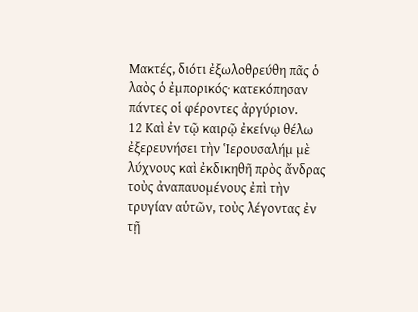Μακτές, διότι ἐξωλοθρεύθη πᾶς ὁ λαὸς ὁ ἐμπορικός· κατεκόπησαν πάντες οἱ φέροντες ἀργύριον.
12 Καὶ ἐν τῷ καιρῷ ἐκείνῳ θέλω ἐξερευνήσει τὴν Ἱερουσαλήμ μὲ λύχνους καὶ ἐκδικηθῆ πρὸς ἄνδρας τοὺς ἀναπαυομένους ἐπὶ τὴν τρυγίαν αὑτῶν, τοὺς λέγοντας ἐν τῇ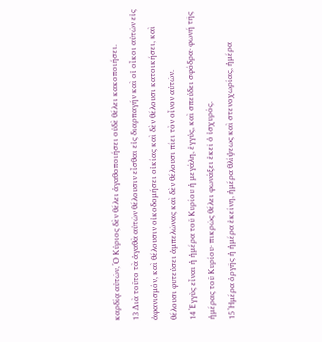καρδίᾳ αὑτῶν, Ὁ Κύριος δὲν θέλει ἀγαθοποιήσει οὐδὲ θέλει κακοποιήσει.
13 Διὰ τοῦτο τὰ ἀγαθὰ αὐτῶν θέλουσιν εἶσθαι εἰς διαρπαγήν καὶ οἱ οἶκοι αὐτῶν εἰς ἀφανισμόν, καὶ θέλουσιν οἰκοδομήσει οἰκίας καὶ δὲν θέλουσι κατοικήσει, καὶ θέλουσι φυτεύσει ἀμπελῶνας καὶ δὲν θέλουσι πίει τὸν οἶνον αὐτῶν.
14 Ἐγγὺς εἶναι ἡ ἡμέρα τοῦ Κυρίου ἡ μεγάλη, ἐγγύς, καὶ σπεύδει σφόδρα· φωνή τῆς ἡμέρας τοῦ Κυρίου· πικρῶς θέλει φωνάξει ἐκεῖ ὁ ἰσχυρός.
15 Ἡμέρα ὀργῆς ἡ ἡμέρα ἐκείνη, ἡμέρα θλίψεως καὶ στενοχωρίας, ἡμέρα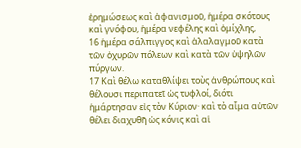ἐρημώσεως καὶ ἀφανισμοῦ, ἡμέρα σκότους καὶ γνόφου, ἡμέρα νεφέλης καὶ ὀμίχλης,
16 ἡμέρα σάλπιγγος καὶ ἀλαλαγμοῦ κατὰ τῶν ὀχυρῶν πόλεων καὶ κατὰ τῶν ὑψηλῶν πύργων.
17 Καὶ θέλω καταθλίψει τοὺς ἀνθρώπους καὶ θέλουσι περιπατεῖ ὡς τυφλοί, διότι ἡμάρτησαν εἰς τὸν Κύριον· καὶ τὸ αἷμα αὐτῶν θέλει διαχυθῆ ὡς κόνις καὶ αἱ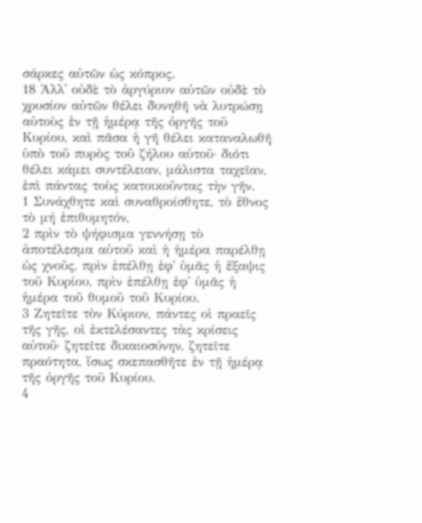σάρκες αὐτῶν ὡς κόπρος.
18 Ἀλλ᾿ οὐδὲ τὸ ἀργύριον αὐτῶν οὐδὲ τὸ χρυσίον αὐτῶν θέλει δυνηθῆ νὰ λυτρώσῃ αὐτοὺς ἐν τῇ ἡμέρᾳ τῆς ὀργῆς τοῦ Κυρίου, καὶ πᾶσα ἡ γῆ θέλει καταναλωθῆ ὑπὸ τοῦ πυρὸς τοῦ ζήλου αὐτοῦ· διότι θέλει κάμει συντέλειαν, μάλιστα ταχεῖαν, ἐπὶ πάντας τοὺς κατοικοῦντας τὴν γῆν.
1 Συνάχθητε καὶ συναθροίσθητε, τὸ ἔθνος τὸ μή ἐπιθυμητόν,
2 πρὶν τὸ ψήφισμα γεννήσῃ τὸ ἀποτέλεσμα αὑτοῦ καὶ ἡ ἡμέρα παρέλθῃ ὡς χνοῦς, πρὶν ἐπέλθῃ ἐφ᾿ ὑμᾶς ἡ ἔξαψις τοῦ Κυρίου, πρὶν ἐπέλθῃ ἐφ᾿ ὑμᾶς ἡ ἡμέρα τοῦ θυμοῦ τοῦ Κυρίου.
3 Ζητεῖτε τὸν Κύριον, πάντες οἱ πραεῖς τῆς γῆς, οἱ ἐκτελέσαντες τὰς κρίσεις αὐτοῦ· ζητεῖτε δικαιοσύνην, ζητεῖτε πραότητα, ἴσως σκεπασθῆτε ἐν τῇ ἡμέρᾳ τῆς ὀργῆς τοῦ Κυρίου.
4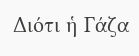Διότι ἡ Γάζα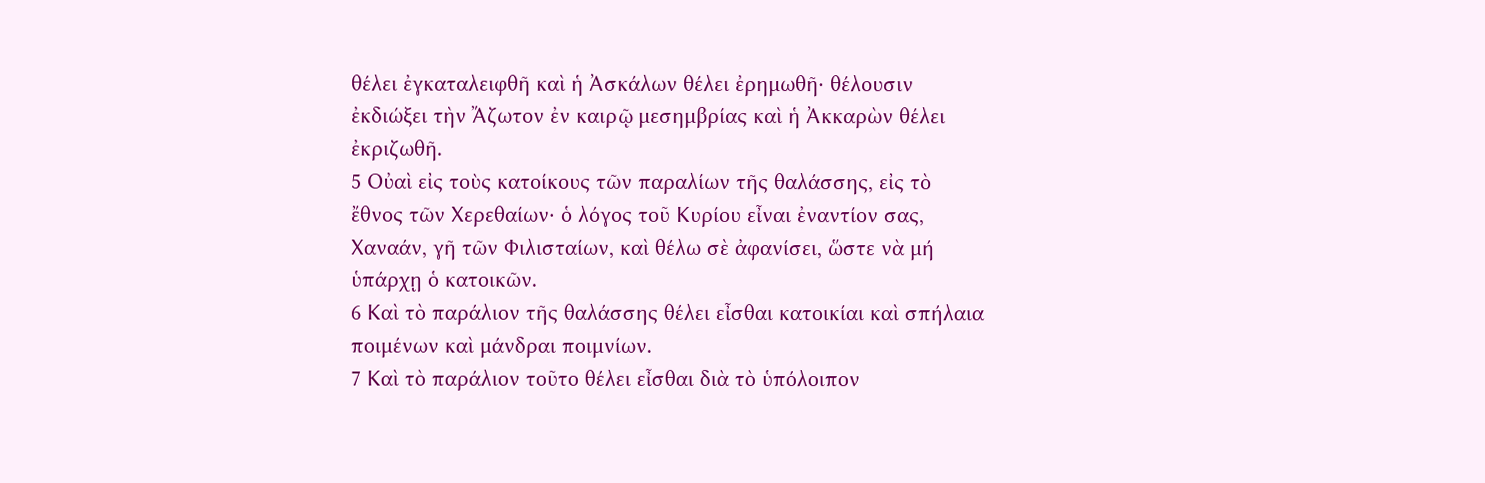θέλει ἐγκαταλειφθῆ καὶ ἡ Ἀσκάλων θέλει ἐρημωθῆ· θέλουσιν ἐκδιώξει τὴν Ἄζωτον ἐν καιρῷ μεσημβρίας καὶ ἡ Ἀκκαρὼν θέλει ἐκριζωθῆ.
5 Οὐαὶ εἰς τοὺς κατοίκους τῶν παραλίων τῆς θαλάσσης, εἰς τὸ ἔθνος τῶν Χερεθαίων· ὁ λόγος τοῦ Κυρίου εἶναι ἐναντίον σας, Χαναάν, γῆ τῶν Φιλισταίων, καὶ θέλω σὲ ἀφανίσει, ὥστε νὰ μή ὑπάρχῃ ὁ κατοικῶν.
6 Καὶ τὸ παράλιον τῆς θαλάσσης θέλει εἶσθαι κατοικίαι καὶ σπήλαια ποιμένων καὶ μάνδραι ποιμνίων.
7 Καὶ τὸ παράλιον τοῦτο θέλει εἶσθαι διὰ τὸ ὑπόλοιπον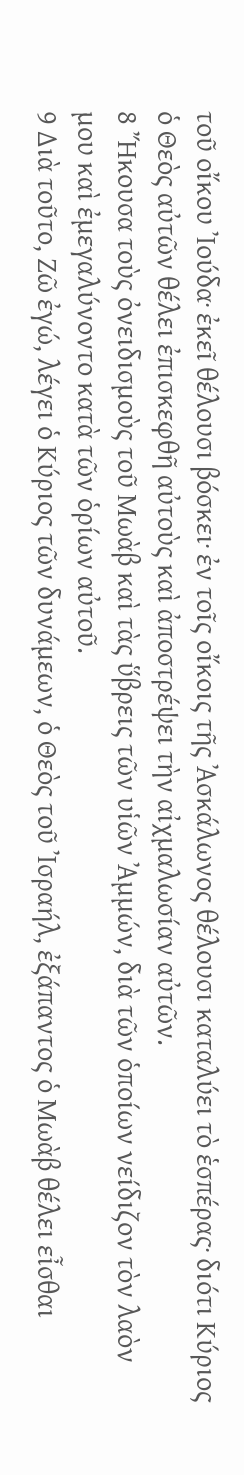τοῦ οἴκου Ἰούδα· ἐκεῖ θέλουσι βόσκει· ἐν τοῖς οἴκοις τῆς Ἀσκάλωνος θέλουσι καταλύει τὸ ἑσπέρας· διότι Κύριος ὁ Θεὸς αὐτῶν θέλει ἐπισκεφθῆ αὐτοὺς καὶ ἀποστρέψει τὴν αἰχμαλωσίαν αὐτῶν.
8 Ἤκουσα τοὺς ὀνειδισμοὺς τοῦ Μωὰβ καὶ τὰς ὕβρεις τῶν υἱῶν Ἀμμών, διὰ τῶν ὁποίων νείδιζον τὸν λαὸν μου καὶ ἐμεγαλύνοντο κατὰ τῶν ὁρίων αὐτοῦ.
9 Διὰ τοῦτο, Ζῶ ἐγώ, λέγει ὁ Κύριος τῶν δυνάμεων, ὁ Θεὸς τοῦ Ἰσραήλ, ἐξάπαντος ὁ Μωὰβ θέλει εἶσθαι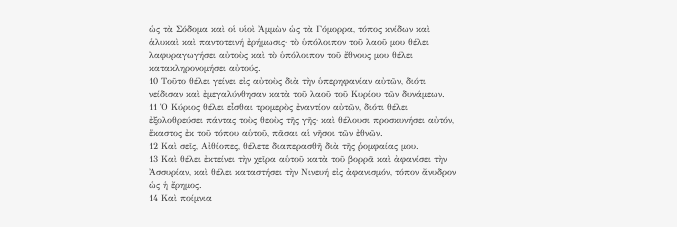ὡς τὰ Σόδομα καὶ οἱ υἱοὶ Ἀμμὼν ὡς τὰ Γόμορρα, τόπος κνίδων καὶ ἁλυκαὶ καὶ παντοτεινή ἐρήμωσις· τὸ ὑπόλοιπον τοῦ λαοῦ μου θέλει λαφυραγωγήσει αὐτοὺς καὶ τὸ ὑπόλοιπον τοῦ ἔθνους μου θέλει κατακληρονομήσει αὐτούς.
10 Τοῦτο θέλει γείνει εἰς αὐτοὺς διὰ τὴν ὑπερηφανίαν αὐτῶν, διότι νείδισαν καὶ ἐμεγαλύνθησαν κατὰ τοῦ λαοῦ τοῦ Κυρίου τῶν δυνάμεων.
11 Ὁ Κύριος θέλει εἶσθαι τρομερὸς ἐναντίον αὐτῶν, διότι θέλει ἐξολοθρεύσει πάντας τοὺς θεοὺς τῆς γῆς· καὶ θέλουσι προσκυνήσει αὐτόν, ἕκαστος ἐκ τοῦ τόπου αὑτοῦ, πᾶσαι αἱ νῆσοι τῶν ἐθνῶν.
12 Καὶ σεῖς, Αἰθίοπες, θέλετε διαπερασθῆ διὰ τῆς ῥομφαίας μου.
13 Καὶ θέλει ἐκτείνει τὴν χεῖρα αὑτοῦ κατὰ τοῦ βορρᾶ καὶ ἀφανίσει τὴν Ἀσσυρίαν, καὶ θέλει καταστήσει τὴν Νινευή εἰς ἀφανισμόν, τόπον ἄνυδρον ὡς ἡ ἔρημος.
14 Καὶ ποίμνια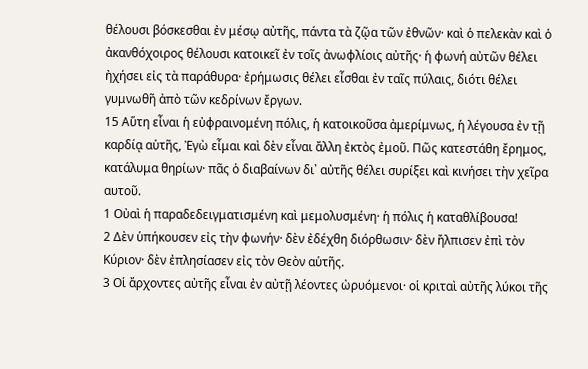θέλουσι βόσκεσθαι ἐν μέσῳ αὐτῆς, πάντα τὰ ζῷα τῶν ἐθνῶν· καὶ ὁ πελεκὰν καὶ ὁ ἀκανθόχοιρος θέλουσι κατοικεῖ ἐν τοῖς ἀνωφλίοις αὐτῆς· ἡ φωνή αὐτῶν θέλει ἠχήσει εἰς τὰ παράθυρα· ἐρήμωσις θέλει εἶσθαι ἐν ταῖς πύλαις, διότι θέλει γυμνωθῆ ἀπὸ τῶν κεδρίνων ἔργων.
15 Αὕτη εἶναι ἡ εὐφραινομένη πόλις, ἡ κατοικοῦσα ἀμερίμνως, ἡ λέγουσα ἐν τῇ καρδίᾳ αὑτῆς, Ἐγὼ εἶμαι καὶ δὲν εἶναι ἄλλη ἐκτὸς ἐμοῦ. Πῶς κατεστάθη ἔρημος, κατάλυμα θηρίων· πᾶς ὁ διαβαίνων δι᾿ αὐτῆς θέλει συρίξει καὶ κινήσει τὴν χεῖρα αυτοῦ.
1 Οὐαὶ ἡ παραδεδειγματισμένη καὶ μεμολυσμένη· ἡ πόλις ἡ καταθλίβουσα!
2 Δὲν ὑπήκουσεν εἰς τὴν φωνήν· δὲν ἐδέχθη διόρθωσιν· δὲν ἤλπισεν ἐπὶ τὸν Κύριον· δὲν ἐπλησίασεν εἰς τὸν Θεὸν αὑτῆς.
3 Οἱ ἄρχοντες αὐτῆς εἶναι ἐν αὐτῇ λέοντες ὠρυόμενοι· οἱ κριταὶ αὐτῆς λύκοι τῆς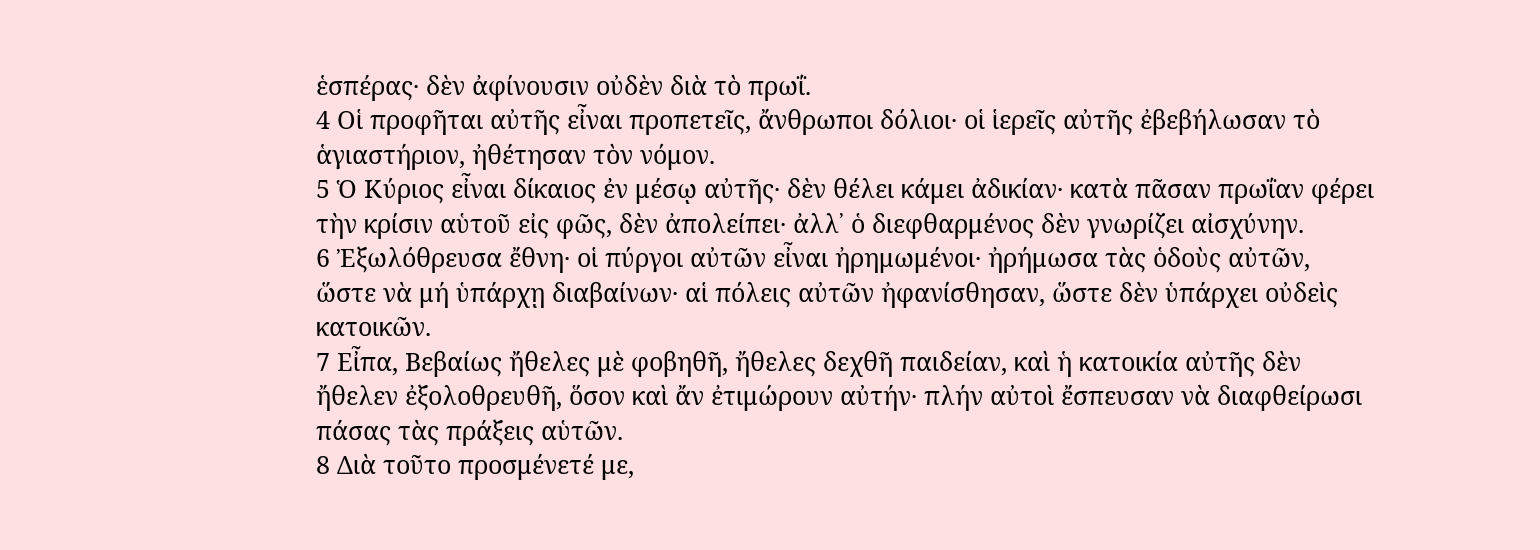ἑσπέρας· δὲν ἀφίνουσιν οὐδὲν διὰ τὸ πρωΐ.
4 Οἱ προφῆται αὐτῆς εἶναι προπετεῖς, ἄνθρωποι δόλιοι· οἱ ἱερεῖς αὐτῆς ἐβεβήλωσαν τὸ ἁγιαστήριον, ἠθέτησαν τὸν νόμον.
5 Ὁ Κύριος εἶναι δίκαιος ἐν μέσῳ αὐτῆς· δὲν θέλει κάμει ἀδικίαν· κατὰ πᾶσαν πρωΐαν φέρει τὴν κρίσιν αὑτοῦ εἰς φῶς, δὲν ἀπολείπει· ἀλλ᾿ ὁ διεφθαρμένος δὲν γνωρίζει αἰσχύνην.
6 Ἐξωλόθρευσα ἔθνη· οἱ πύργοι αὐτῶν εἶναι ἠρημωμένοι· ἠρήμωσα τὰς ὁδοὺς αὐτῶν, ὥστε νὰ μή ὑπάρχῃ διαβαίνων· αἱ πόλεις αὐτῶν ἠφανίσθησαν, ὥστε δὲν ὑπάρχει οὐδεὶς κατοικῶν.
7 Εἶπα, Βεβαίως ἤθελες μὲ φοβηθῆ, ἤθελες δεχθῆ παιδείαν, καὶ ἡ κατοικία αὐτῆς δὲν ἤθελεν ἐξολοθρευθῆ, ὅσον καὶ ἄν ἐτιμώρουν αὐτήν· πλήν αὐτοὶ ἔσπευσαν νὰ διαφθείρωσι πάσας τὰς πράξεις αὑτῶν.
8 Διὰ τοῦτο προσμένετέ με,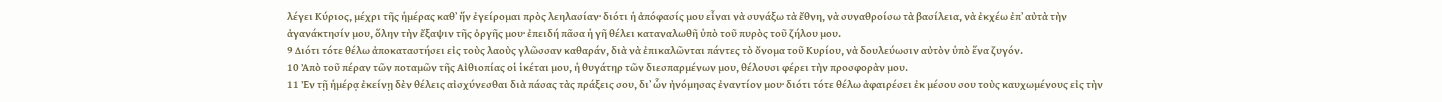λέγει Κύριος, μέχρι τῆς ἡμέρας καθ᾿ ἥν ἐγείρομαι πρὸς λεηλασίαν· διότι ἡ ἀπόφασίς μου εἶναι νὰ συνάξω τὰ ἔθνη, νὰ συναθροίσω τὰ βασίλεια, νὰ ἐκχέω ἐπ᾿ αὐτὰ τὴν ἀγανάκτησίν μου, ὅλην τὴν ἔξαψιν τῆς ὀργῆς μου· ἐπειδή πᾶσα ἡ γῆ θέλει καταναλωθῆ ὑπὸ τοῦ πυρὸς τοῦ ζήλου μου.
9 Διότι τότε θέλω ἀποκαταστήσει εἰς τοὺς λαοὺς γλῶσσαν καθαράν, διὰ νὰ ἐπικαλῶνται πάντες τὸ ὄνομα τοῦ Κυρίου, νὰ δουλεύωσιν αὐτὸν ὑπὸ ἕνα ζυγόν.
10 Ἀπὸ τοῦ πέραν τῶν ποταμῶν τῆς Αἰθιοπίας οἱ ἱκέται μου, ἡ θυγάτηρ τῶν διεσπαρμένων μου, θέλουσι φέρει τὴν προσφορὰν μου.
11 Ἐν τῇ ἡμέρᾳ ἐκείνῃ δὲν θέλεις αἰσχύνεσθαι διὰ πάσας τὰς πράξεις σου, δι᾿ ὧν ἠνόμησας ἐναντίον μου· διότι τότε θέλω ἀφαιρέσει ἐκ μέσου σου τοὺς καυχωμένους εἰς τὴν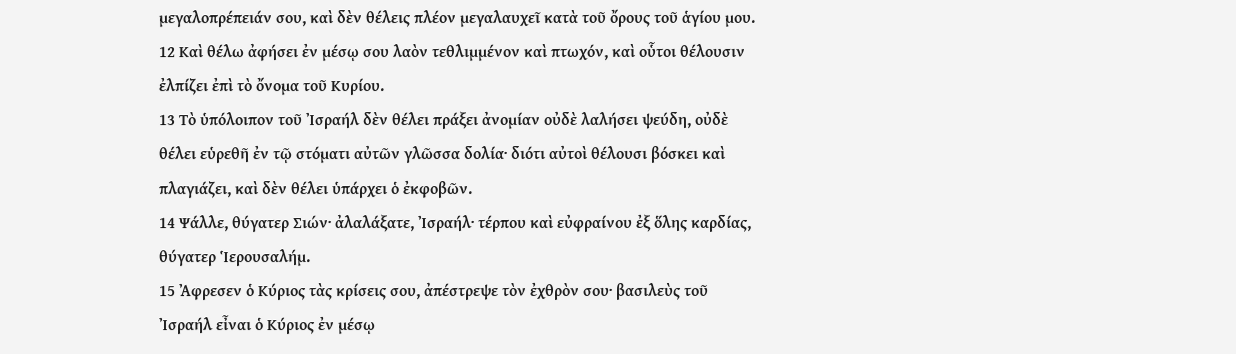μεγαλοπρέπειάν σου, καὶ δὲν θέλεις πλέον μεγαλαυχεῖ κατὰ τοῦ ὄρους τοῦ ἁγίου μου.
12 Καὶ θέλω ἀφήσει ἐν μέσῳ σου λαὸν τεθλιμμένον καὶ πτωχόν, καὶ οὗτοι θέλουσιν ἐλπίζει ἐπὶ τὸ ὄνομα τοῦ Κυρίου.
13 Τὸ ὑπόλοιπον τοῦ Ἰσραήλ δὲν θέλει πράξει ἀνομίαν οὐδὲ λαλήσει ψεύδη, οὐδὲ θέλει εὑρεθῆ ἐν τῷ στόματι αὐτῶν γλῶσσα δολία· διότι αὐτοὶ θέλουσι βόσκει καὶ πλαγιάζει, καὶ δὲν θέλει ὑπάρχει ὁ ἐκφοβῶν.
14 Ψάλλε, θύγατερ Σιών· ἀλαλάξατε, Ἰσραήλ· τέρπου καὶ εὐφραίνου ἐξ ὅλης καρδίας, θύγατερ Ἱερουσαλήμ.
15 Ἀφρεσεν ὁ Κύριος τὰς κρίσεις σου, ἀπέστρεψε τὸν ἐχθρὸν σου· βασιλεὺς τοῦ Ἰσραήλ εἶναι ὁ Κύριος ἐν μέσῳ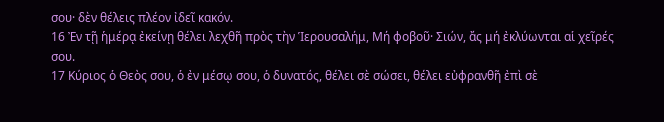σου· δὲν θέλεις πλέον ἰδεῖ κακόν.
16 Ἐν τῇ ἡμέρᾳ ἐκείνῃ θέλει λεχθῆ πρὸς τὴν Ἱερουσαλήμ, Μή φοβοῦ· Σιών, ἄς μή ἐκλύωνται αἱ χεῖρές σου.
17 Κύριος ὁ Θεὸς σου, ὁ ἐν μέσῳ σου, ὁ δυνατός, θέλει σὲ σώσει, θέλει εὐφρανθῆ ἐπὶ σὲ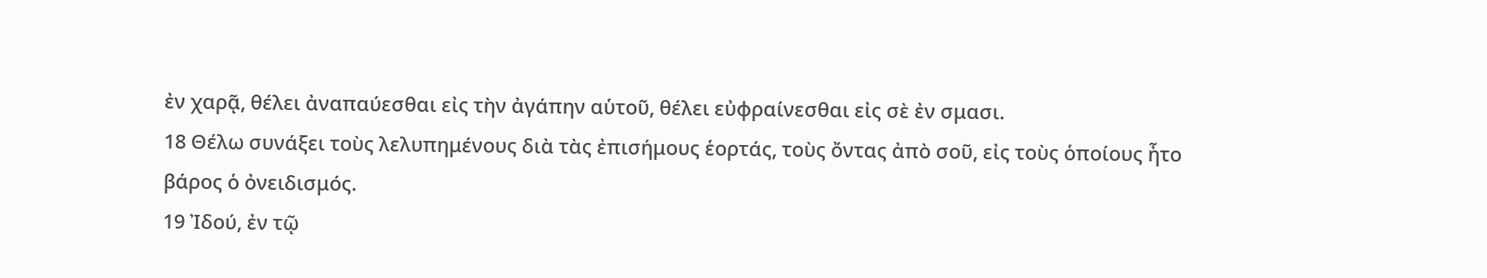ἐν χαρᾷ, θέλει ἀναπαύεσθαι εἰς τὴν ἀγάπην αὑτοῦ, θέλει εὐφραίνεσθαι εἰς σὲ ἐν σμασι.
18 Θέλω συνάξει τοὺς λελυπημένους διὰ τὰς ἐπισήμους ἑορτάς, τοὺς ὄντας ἀπὸ σοῦ, εἰς τοὺς ὁποίους ἦτο βάρος ὁ ὀνειδισμός.
19 Ἰδού, ἐν τῷ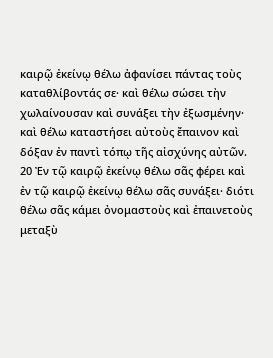καιρῷ ἐκείνῳ θέλω ἀφανίσει πάντας τοὺς καταθλίβοντάς σε· καὶ θέλω σώσει τὴν χωλαίνουσαν καὶ συνάξει τὴν ἐξωσμένην· καὶ θέλω καταστήσει αὐτοὺς ἔπαινον καὶ δόξαν ἐν παντὶ τόπῳ τῆς αἰσχύνης αὐτῶν.
20 Ἐν τῷ καιρῷ ἐκείνῳ θέλω σᾶς φέρει καὶ ἐν τῷ καιρῷ ἐκείνῳ θέλω σᾶς συνάξει· διότι θέλω σᾶς κάμει ὀνομαστοὺς καὶ ἐπαινετοὺς μεταξὺ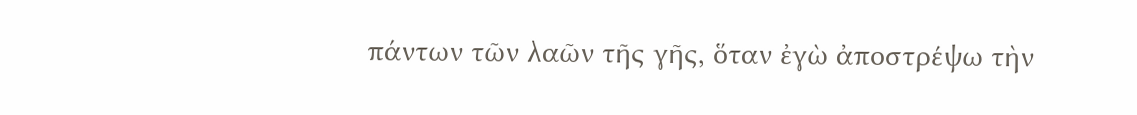πάντων τῶν λαῶν τῆς γῆς, ὅταν ἐγὼ ἀποστρέψω τὴν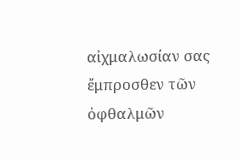αἰχμαλωσίαν σας ἔμπροσθεν τῶν ὀφθαλμῶν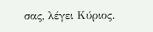σας, λέγει Κύριος.